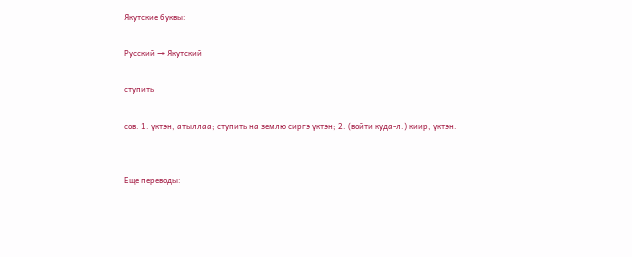Якутские буквы:

Русский → Якутский

ступить

сов. 1. үктэн, атыллаа; ступить на землю сиргэ үктэн; 2. (войти куда-л.) киир, үктэн.


Еще переводы: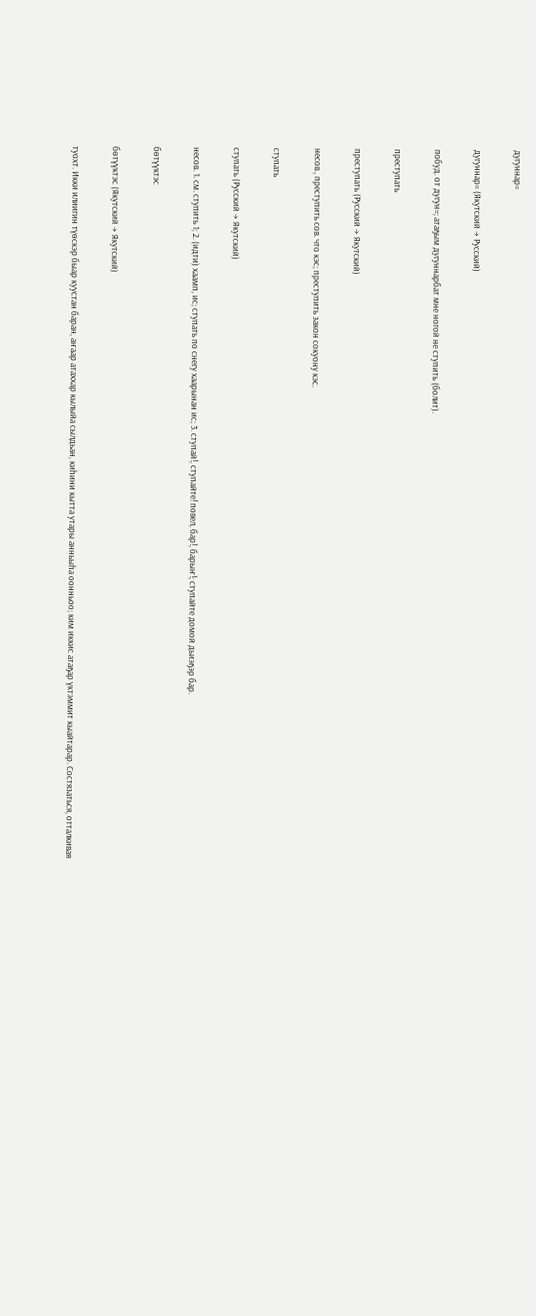дугуннар=

дугуннар= (Якутский → Русский)

побуд. от дугун=; атаҕым дугуннарбат мне ногой не ступить (болит).

преступать

преступать (Русский → Якутский)

несов., преступить сов. что кэс; преступить закон сокуону кэс.

ступать

ступать (Русский → Якутский)

несов. 1. см. ступить 1; 2. (идти) хаамп, ис; ступать по снегу хаарынан ис; 3. ступай!, ступайте! повел, бар!, барыҥ!; ступайте домой дьиэҕэр бар.

бөтүүктэс

бөтүүктэс (Якутский → Якутский)

туохт. Икки илиигин түөскэр быар куустан баран, аҥаар атаххар кылыйа сылдьан, киһини кытта утары анньыһа оонньоо; ким иккис атаҕар үктэммит кыайтарар. Состязаться, отталкивая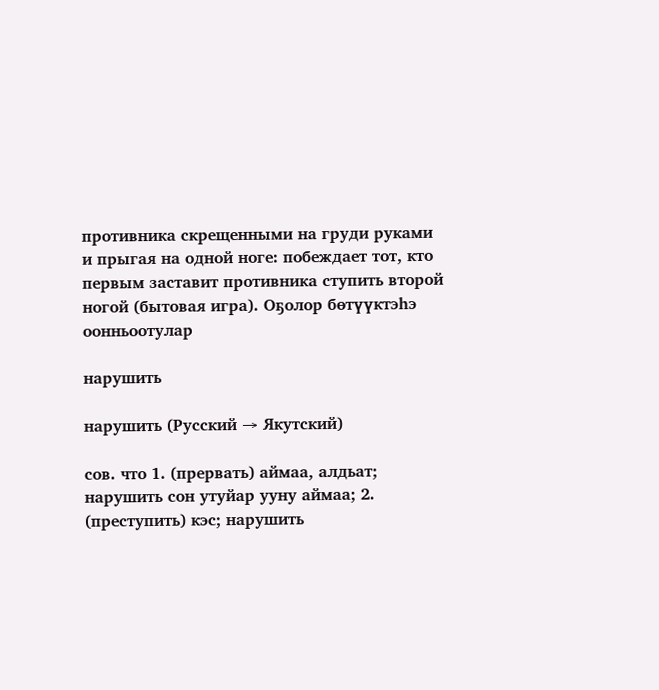противника скрещенными на груди руками и прыгая на одной ноге: побеждает тот, кто первым заставит противника ступить второй ногой (бытовая игра). Оҕолор бөтүүктэһэ оонньоотулар

нарушить

нарушить (Русский → Якутский)

сов. что 1. (прервать) аймаа, алдьат; нарушить сон утуйар ууну аймаа; 2. (преступить) кэс; нарушить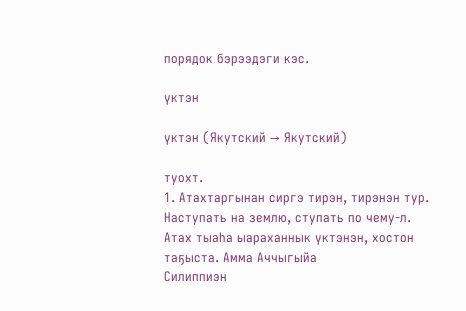порядок бэрээдэги кэс.

үктэн

үктэн (Якутский → Якутский)

туохт.
1. Атахтаргынан сиргэ тирэн, тирэнэн тур. Наступать на землю, ступать по чему-л.
Атах тыаһа ыараханнык үктэнэн, хостон таҕыста. Амма Аччыгыйа
Силиппиэн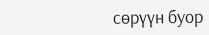сөрүүн буор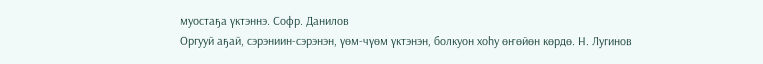муостаҕа үктэннэ. Софр. Данилов
Оргууй аҕай, сэрэниин-сэрэнэн, үөм-чүөм үктэнэн, болкуон хоһу өҥөйөн көрдө. Н. Лугинов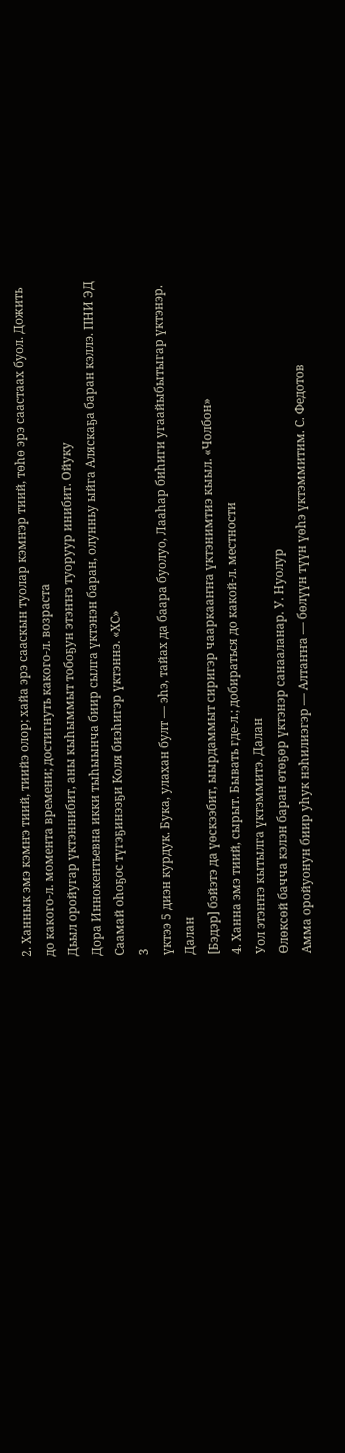2. Ханнык эмэ кэмҥэ тиий, тиийэ олор; хайа эрэ сааскын туолар кэмҥэр тиий, төһө эрэ саастаах буол. Дожить до какого-л. момента времени; достигнуть какого-л. возраста
Дьыл оройугар үктэннибит, аны кыһыммыт тобоҕун этэҥҥэ туоруур инибит. Ойуку
Дора Иннокентьевна икки тыһыынча биир сылга үктэнэн баран, олунньу ыйга Аляскаҕа баран кэллэ. ПНИ ЭД
Саамай оһоҕос түгэҕинээҕи Коля биэһигэр үктэннэ. «ХС»
3
үктээ 5 диэн курдук. Бука, улахан булт — эһэ, тайах да баара буолуо, Лааһар биһиги угаайыбытыгар үктэнэр. Далан
[Бэдэр] бэйэтэ да үөскээбит, ыырдаммыт сиригэр чааркааҥҥа үктэнимтиэ кыыл. «Чолбон»
4. Ханна эмэ тиий, сырыт. Бывать где-л.; добираться до какой-л. местности
Уол этэҥҥэ кытылга үктэммитэ. Далан
Өлөксөй бачча кэлэн баран өтөҕөр үктэнэр санааланар. У. Нуолур
Амма оройуонун биир уһук нэһилиэгэр — Алтаҥҥа — бөлүүн түүн үөһэ үктэммитим. С. Федотов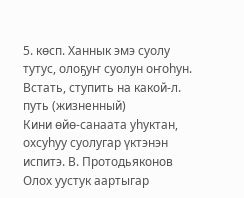5. көсп. Ханнык эмэ суолу тутус, олоҕуҥ суолун оҥоһун. Встать, ступить на какой-л. путь (жизненный)
Кини өйө-санаата уһуктан, охсуһуу суолугар үктэнэн испитэ. В. Протодьяконов
Олох уустук аартыгар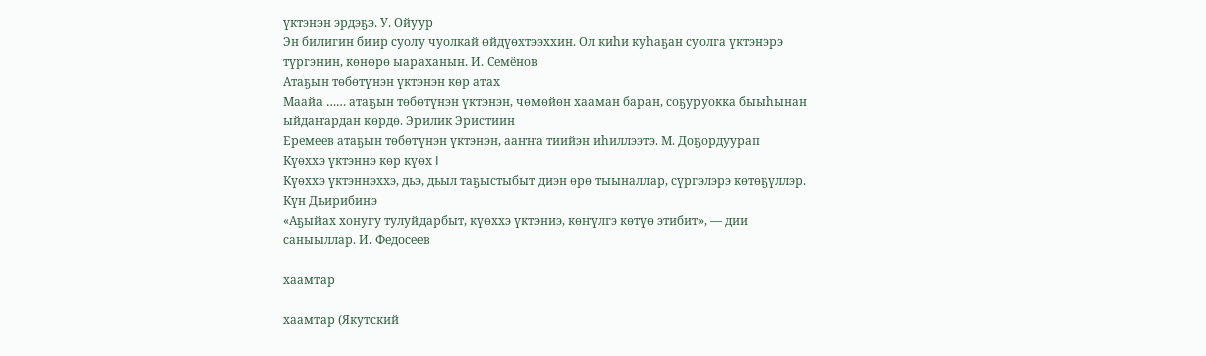үктэнэн эрдэҕэ. У. Ойуур
Эн билигин биир суолу чуолкай өйдүөхтээххин. Ол киһи куһаҕан суолга үктэнэрэ түргэнин, көнөрө ыараханын. И. Семёнов
Атаҕын төбөтүнэн үктэнэн көр атах
Маайа …… атаҕын төбөтүнэн үктэнэн, чөмөйөн хааман баран, соҕуруокка быыһынан ыйдаҥардан көрдө. Эрилик Эристиин
Еремеев атаҕын төбөтүнэн үктэнэн, ааҥҥа тиийэн иһиллээтэ. М. Доҕордуурап
Күөххэ үктэннэ көр күөх I
Күөххэ үктэннэххэ, дьэ, дьыл таҕыстыбыт диэн өрө тыыналлар, сүргэлэрэ көтөҕүллэр. Күн Дьирибинэ
«Аҕыйах хонугу тулуйдарбыт, күөххэ үктэниэ, көҥүлгэ көтүө этибит», — дии саныыллар. И. Федосеев

хаамтар

хаамтар (Якутский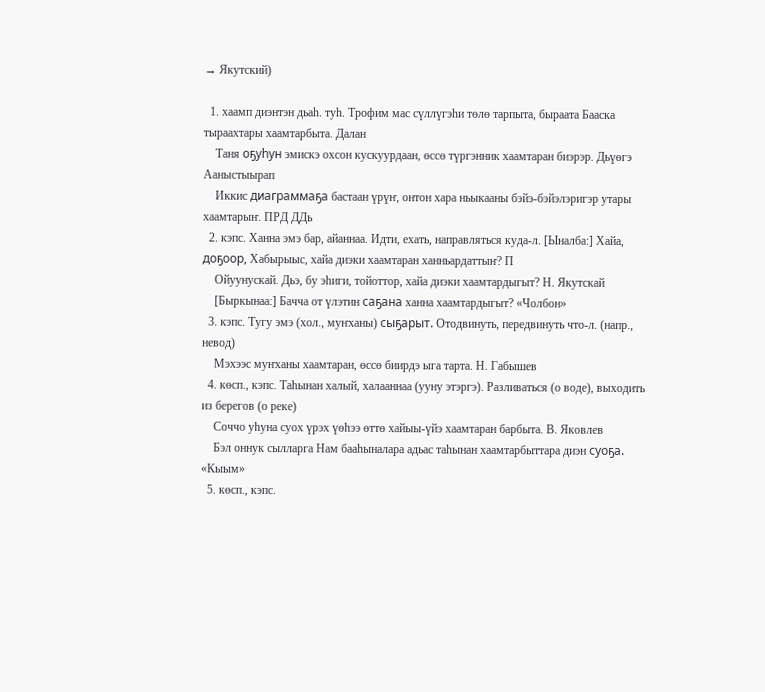→ Якутский)

  1. хаамп диэнтэн дьаһ. туһ. Трофим мас сүллүгэһи төлө тарпыта, быраата Бааска тыраахтары хаамтарбыта. Далан
    Таня оҕуһун эмискэ охсон кускуурдаан, өссө түргэнник хаамтаран биэрэр. Дьүөгэ Ааныстыырап
    Иккис диаграммаҕа бастаан үрүҥ, онтон хара ньыкааны бэйэ-бэйэлэригэр утары хаамтарыҥ. ПРД ДДь
  2. кэпс. Ханна эмэ бар, айаннаа. Идти, ехать, направляться куда-л. [Ыналба:] Хайа, доҕоор, Хабырыыс, хайа диэки хаамтаран ханньардаттыҥ? П
    Ойуунускай. Дьэ, бу эһиги, тойоттор, хайа диэки хаамтардыгыт? Н. Якутскай
    [Быркынаа:] Бачча от үлэтин саҕана ханна хаамтардыгыт? «Чолбон»
  3. кэпс. Тугу эмэ (хол., муҥханы) сыҕарыт. Отодвинуть, передвинуть что-л. (напр., невод)
    Мэхээс муҥханы хаамтаран, өссө биирдэ ыга тарта. Н. Габышев
  4. көсп., кэпс. Таһынан халый, халааннаа (ууну этэргэ). Разливаться (о воде), выходить из берегов (о реке)
    Соччо уһуна суох үрэх үөһээ өттө хайыы-үйэ хаамтаран барбыта. В. Яковлев
    Бэл оннук сылларга Нам бааһыналара адьас таһынан хаамтарбыттара диэн суоҕа. «Кыым»
  5. көсп., кэпс.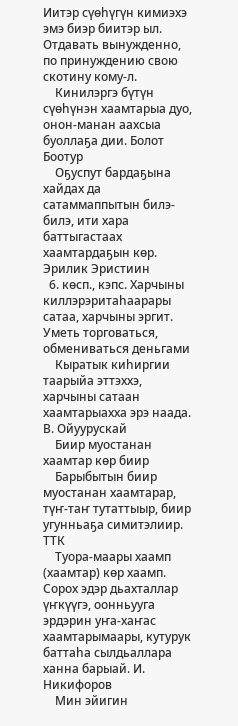Иитэр сүөһүгүн кимиэхэ эмэ биэр биитэр ыл. Отдавать вынужденно, по принуждению свою скотину кому-л.
    Кинилэргэ бүтүн сүөһүнэн хаамтарыа дуо, онон-манан аахсыа буоллаҕа дии. Болот Боотур
    Оҕуспут бардаҕына хайдах да сатаммаппытын билэ-билэ, ити хара баттыгастаах хаамтардаҕын көр. Эрилик Эристиин
  6. көсп., кэпс. Харчыны киллэрэритаһаарары сатаа, харчыны эргит. Уметь торговаться, обмениваться деньгами
    Кыратык киһиргии таарыйа эттэххэ, харчыны сатаан хаамтарыахха эрэ наада. В. Ойуурускай
    Биир муостанан хаамтар көр биир
    Барыбытын биир муостанан хаамтарар, түҥ-таҥ тутаттыыр, биир угунньаҕа симитэлиир. ТТК
    Туора-маары хаамп (хаамтар) көр хаамп. Сорох эдэр дьахталлар үҥкүүгэ, оонньууга эрдэрин уҥа-хаҥас хаамтарымаары, кутурук баттаһа сылдьаллара ханна барыай. И. Никифоров
    Мин эйигин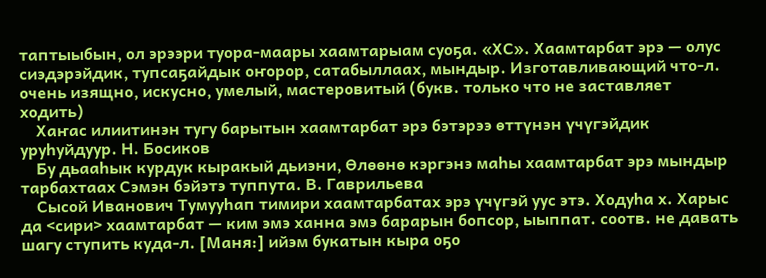таптыыбын, ол эрээри туора-маары хаамтарыам суоҕа. «ХС». Хаамтарбат эрэ — олус сиэдэрэйдик, тупсаҕайдык оҥорор, сатабыллаах, мындыр. Изготавливающий что-л. очень изящно, искусно, умелый, мастеровитый (букв. только что не заставляет ходить)
    Хаҥас илиитинэн тугу барытын хаамтарбат эрэ бэтэрээ өттүнэн үчүгэйдик уруһуйдуур. Н. Босиков
    Бу дьааһык курдук кыракый дьиэни, Өлөөнө кэргэнэ маһы хаамтарбат эрэ мындыр тарбахтаах Сэмэн бэйэтэ туппута. В. Гаврильева
    Сысой Иванович Тумууһап тимири хаамтарбатах эрэ үчүгэй уус этэ. Ходуһа х. Харыс да <сири> хаамтарбат — ким эмэ ханна эмэ барарын бопсор, ыыппат. соотв. не давать шагу ступить куда-л. [Маня:] ийэм букатын кыра оҕо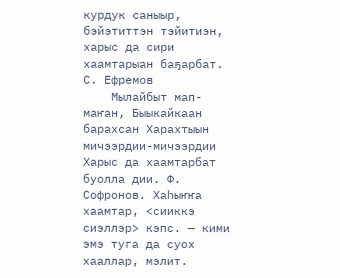курдук саныыр, бэйэтиттэн тэйитиэн, харыс да сири хаамтарыан баҕарбат. С. Ефремов
    Мылайбыт мап-маҥан, Быыкайкаан барахсан Харахтыын мичээрдии-мичээрдии Харыс да хаамтарбат буолла дии. Ф. Софронов. Хаһыҥҥа хаамтар, <сииккэ сиэллэр> кэпс. — кими эмэ туга да суох хааллар, мэлит.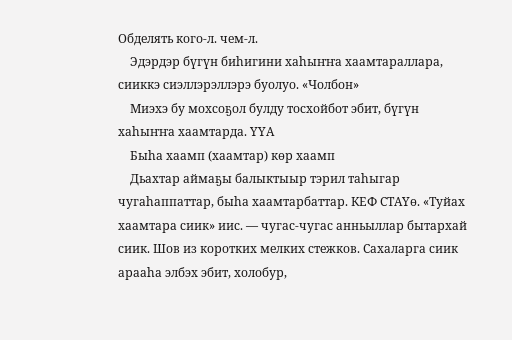Обделять кого-л. чем-л.
    Эдэрдэр бүгүн биһигини хаһыҥҥа хаамтараллара, сииккэ сиэллэрэллэрэ буолуо. «Чолбон»
    Миэхэ бу мохсоҕол булду тосхойбот эбит, бүгүн хаһыҥҥа хаамтарда. ҮҮА
    Быһа хаамп (хаамтар) көр хаамп
    Дьахтар аймаҕы балыктыыр тэрил таһыгар чугаһаппаттар, быһа хаамтарбаттар. КЕФ СТАҮө. «Туйах хаамтара сиик» иис. — чугас-чугас анньыллар бытархай сиик. Шов из коротких мелких стежков. Сахаларга сиик арааһа элбэх эбит, холобур,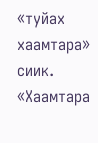«туйах хаамтара» сиик. «Хаамтара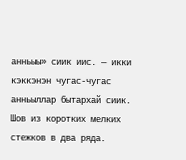анньыы» сиик иис. — икки кэккэнэн чугас-чугас анньыллар бытархай сиик. Шов из коротких мелких стежков в два ряда.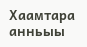Хаамтара анньыы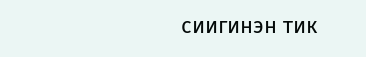сиигинэн тик